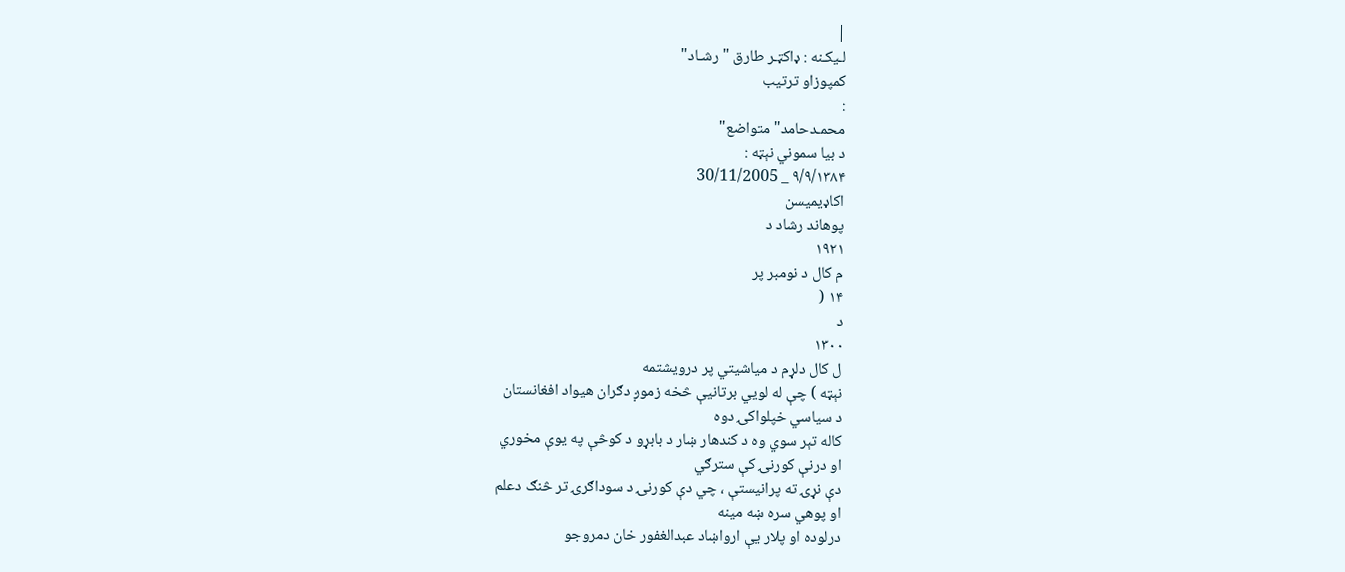|
لـيكـنه : ډاكټـر طارق "رشـاد"
كمپوزاو ترتيب
:
محمـدحامد"متواضع"
د بيا سموني نېټه :
۹/۹/۱۳۸۴ _ 30/11/2005
اكاډيميسن
پوهاند رشاد د
۱۹۲۱
م كال د نومبر پر
۱۴ (
د
۱۳۰۰
ل كال دلړم د مياشيتي پر درويشتمه
نېټه ) چې له لويي برتانيې څخه زموږ دګران هيواد افغانستان
د سياسي خپلواكۍ دوه
كاله تېر سوي وه د كندهار ښار د بابړو د كوڅې په يوې مخوري
او درنې كورنۍ كې سترګي
دې نړۍ ته پرانيستې ، چي دې كورنۍ د سوداګرۍ تر څنګ دعلم
او پوهي سره ښه مينه
درلوده او پلار يې ارواښاد عبدالغفور خان دمروجو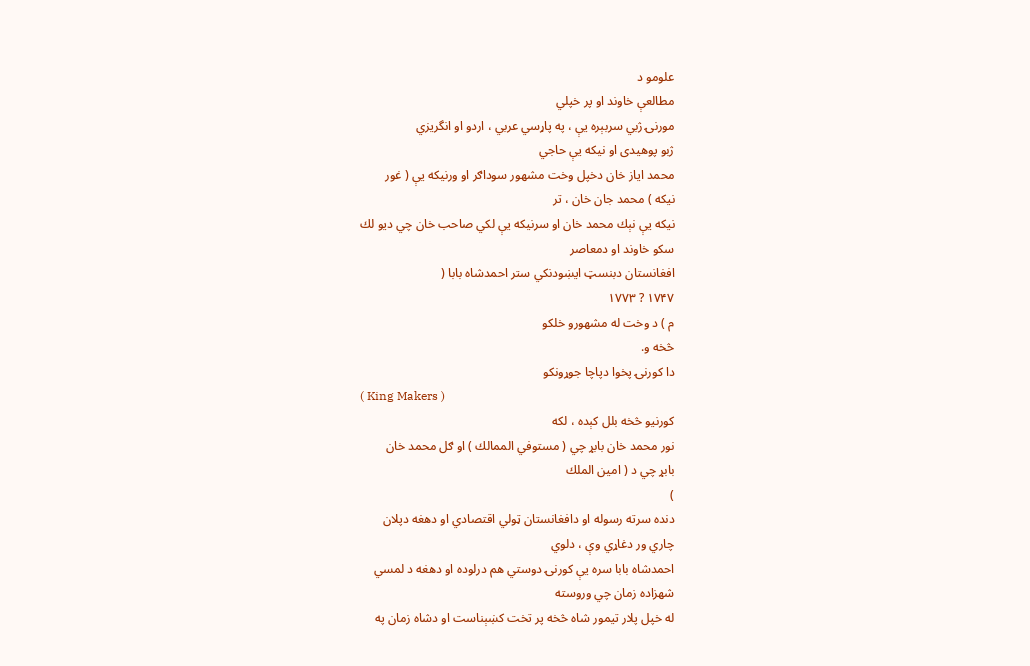علومو د
مطالعې خاوند او پر خپلي
مورنۍ ژبي سربېره يې ، په پاړسي عربي ، اردو او انگريزي
ژبو پوهيدى او نيكه يې حاجي
محمد اياز خان دخپل وخت مشهور سوداګر او ورنيكه يې ( غور
نيكه ) محمد جان خان ، تر
نيكه يې نېك محمد خان او سرنيكه يې لكي صاحب خان چي ديو لك
سكو خاوند او دمعاصر
افغانستان دبنسټ ايښودنكي ستر احمدشاه بابا (
۱۷۴۷ ? ۱۷۷۳
م ) د وخت له مشهورو خلكو
څخه و.
دا كورنۍ پخوا دپاچا جوړونكو
( King Makers )
كورنيو څخه بلل كېده ، لكه
نور محمد خان بابړ چي ( مستوفي الممالك ) او ګل محمد خان
بابړ چي د ( امين الملك
)
دنده سرته رسوله او دافغانستان ټولي اقتصادي او دهغه دپلان
چاري ور دغاړي وې ، دلوي
احمدشاه بابا سره يې كورنۍ دوستي هم درلوده او دهغه د لمسي
شهزاده زمان چي وروسته
له خپل پلار تيمور شاه څخه پر تخت كښېناست او دشاه زمان په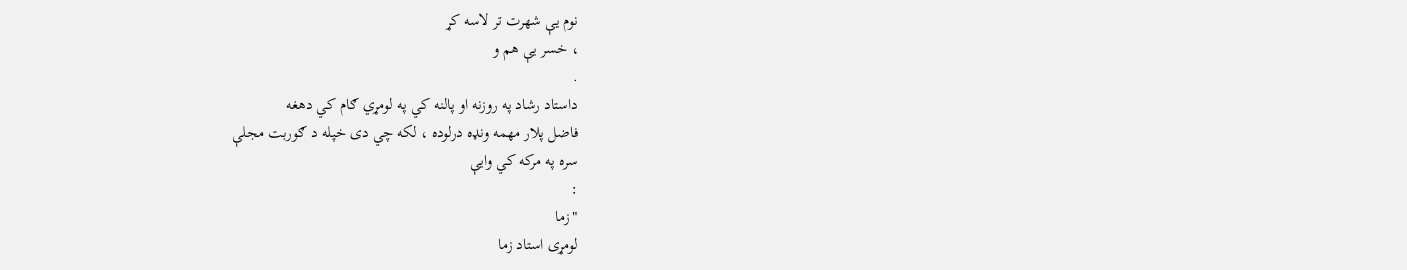نوم يې شهرت تر لاسه كړ
، خسر يې هم و
.
داستاد رشاد په روزنه او پالنه كي په لومړي ګام كي دهغه
فاضل پلار مهمه ونډه درلوده ، لكه چي دى خپله د ګوربت مجلې
سره په مركه كي وايې
:
"زما
لومړى استاد زما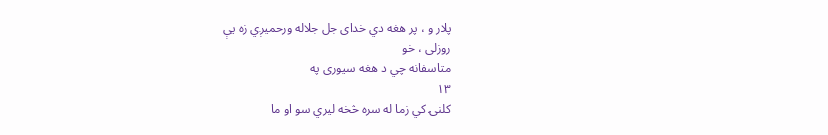پلار و ، پر هغه دي خداى جل جلاله ورحميږي زه يې
روزلى ، خو
متاسفانه چي د هغه سيورى په
۱۳
كلنۍ كي زما له سره څخه ليري سو او ما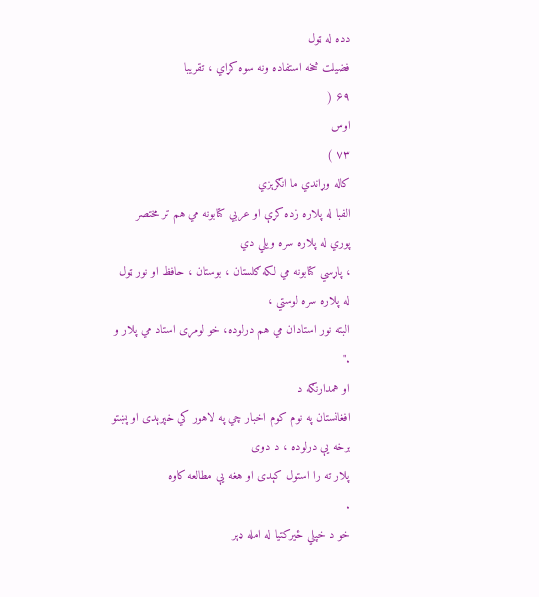دده له ټول
فضيلت څخه استفاده ونه سوه كړاي ، تقريبا
۶۹ (
اوس
۷۳ )
كاله وړاندي ما انګرېزي
الفبا له پلاره زده كړې او عربي كتابونه مي هم تر مختصر
پوري له پلاره سره ويلي دي
، پاړسي كتابونه مي لكه ګلستان ، بوستان ، حافظ او نور ټول
له پلاره سره لوستي ،
البته نور استادان مي هم درلوده، خو لومړى استاد مي پلار و
."
او همدارنګه د
افغانستان په نوم كوم اخبار چي په لاهور كي خپرېدى او پښتو
برخه يې درلوده ، د دوى
پلار ته را استول كېدى او هغه يې مطالعه كاوه
.
خو د خپلي ځيركتيا له امله ډېر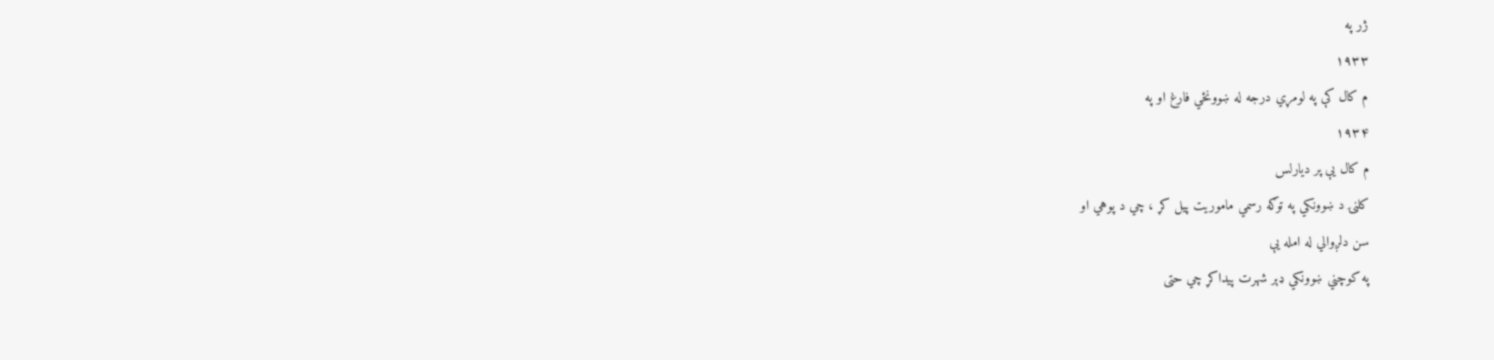ژر په
۱۹۳۳
م كال كې په لومړي درجه له ښوونځي فارغ او په
۱۹۳۴
م كال يې پر ديارلس
كلنۍ د ښوونكي په توګه رسمي ماموريت پيل كړ ، چي د پوهي او
سن دلږوالي له امله يې
په كوچني ښوونكي ډېر شهرت پيداكړ چي حتى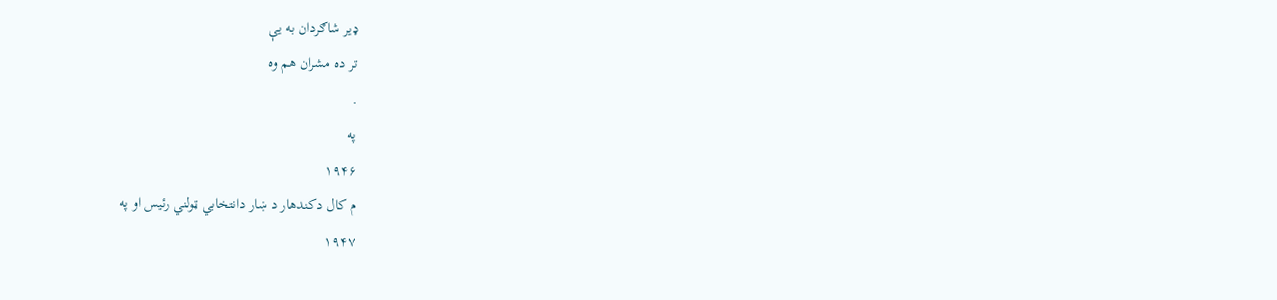ډير شاګردان به يې
تر ده مشران هم وه
.
په
۱۹۴۶
م كال دكندهار د ښار دانتخابي ټولني رئيس او په
۱۹۴۷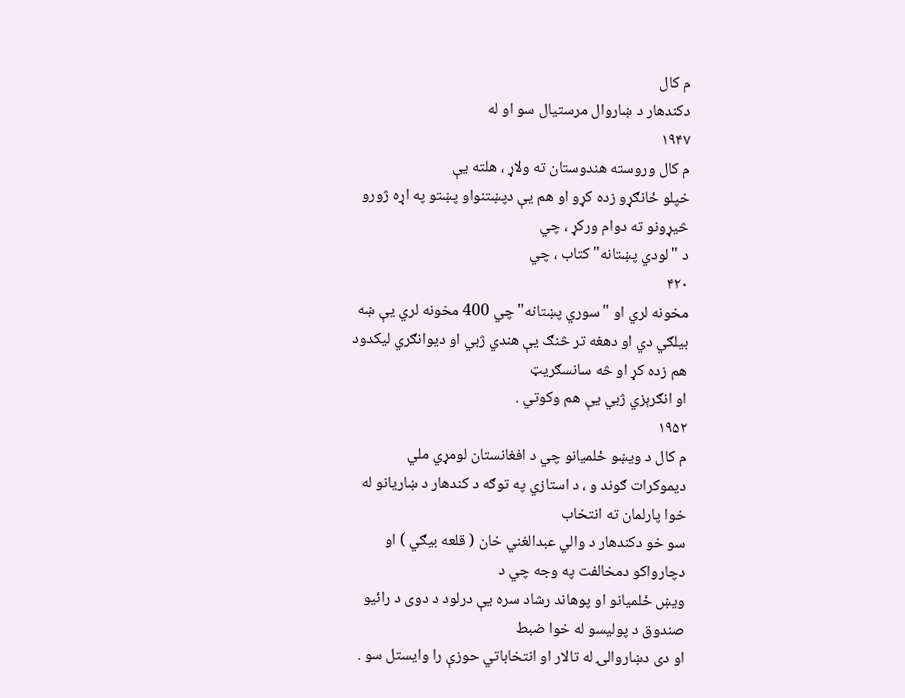م كال
دكندهار د ښاروال مرستيال سو او له
۱۹۴۷
م كال وروسته هندوستان ته ولاړ ، هلته يې
خپلو ځانګړو زده كړو او هم يې دپښتنواو پښتو په اړه ژورو
څيړونو ته دوام وركړ ، چي
د "لودي پښتانه" كتاب ، چي
۴۲۰
مخونه لري او "سوري پښتانه" چي 400 مخونه لري يې ښه
بيلګي دي او دهغه تر څنګ يې هندي ژبي او ديوانګري ليكدود
هم زده كړ او څه سانسګريټ
او انګرېزي ژبي يې هم وكوتي .
۱۹۵۲
م كال د ويښو ځلميانو چي د افغانستان لومړي ملي
ديموكرات ګوند و ، د استازي په توګه د كندهار د ښاريانو له
خوا پارلمان ته انتخاب
سو خو دكندهار د والي عبدالغني خان ( قلعه بيګي ) او
دچارواكو دمخالفت په وجه چي د
ويښ ځلميانو او پوهاند رشاد سره يې درلود د دوى د رائيو
صندوق د پوليسو له خوا ضبط
او دى دښاروالۍ له تالار او انتخاباتي حوزې را وايستل سو .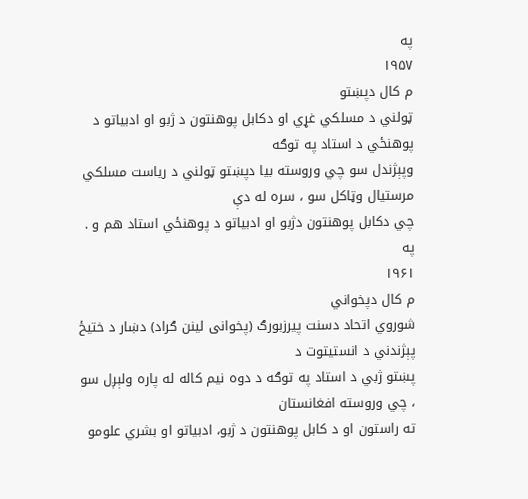په
۱۹۵۷
م كال دپښتو
ټولني د مسلكي غړي او دكابل پوهنتون د ژبو او ادبياتو د
پوهنځي د استاد په توګه
وپېژندل سو چي وروسته بيا دپښتو ټولني د رياست مسلكي
مرستيال وټاكل سو ، سره له دې
چي دكابل پوهنتون دژبو او ادبياتو د پوهنځي استاد هم و .
په
۱۹۶۱
م كال دپخواني
شوروي اتحاد دسنت پيرزبورګ (پخوانى لينن ګراد) دښار د ختيځ
پېژندني د انستيتوت د
پښتو ژبي د استاد په توګه د دوه نيم كاله له پاره ولېږل سو
، چي وروسته افغانستان
ته راستون او د كابل پوهنتون د ژبو، ادبياتو او بشري علومو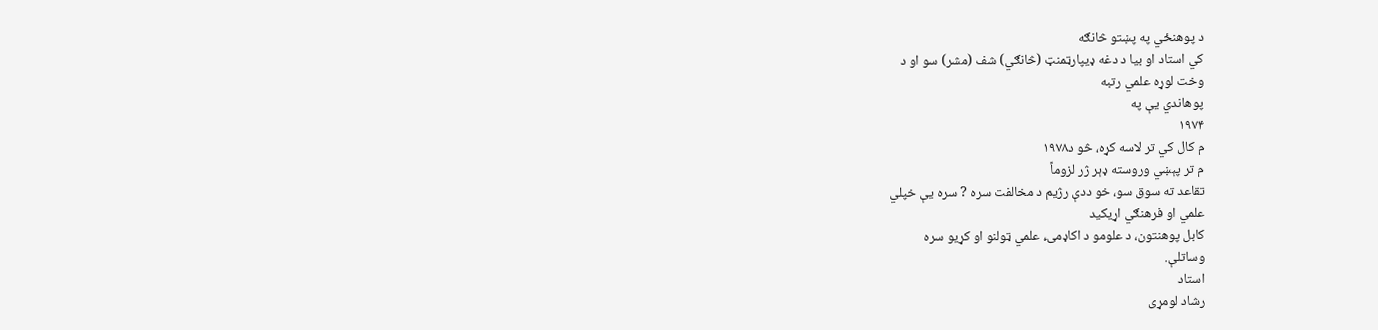د پوهنځي په پښتو څانګه
كي استاد او بيا د دغه ډيپارټمنټ (څانګي) شف (مشر) سو او د
وخت لوړه علمي رتبه
پوهاندي يې په
۱۹۷۴
م كال كي تر لاسه كړه، څو د۱۹۷۸
م تر پېښي وروسته ډېر ژر لزوماً
تقاعد ته سوق سو، خو ددې رژيم د مخالفت سره ? سره يې خپلي
علمي او فرهنګي اړيكيد
كابل پوهنتون، د علومو د اكاډمۍ، علمي ټولنو او كړيو سره
وساتلې.
استاد
رشاد لومړى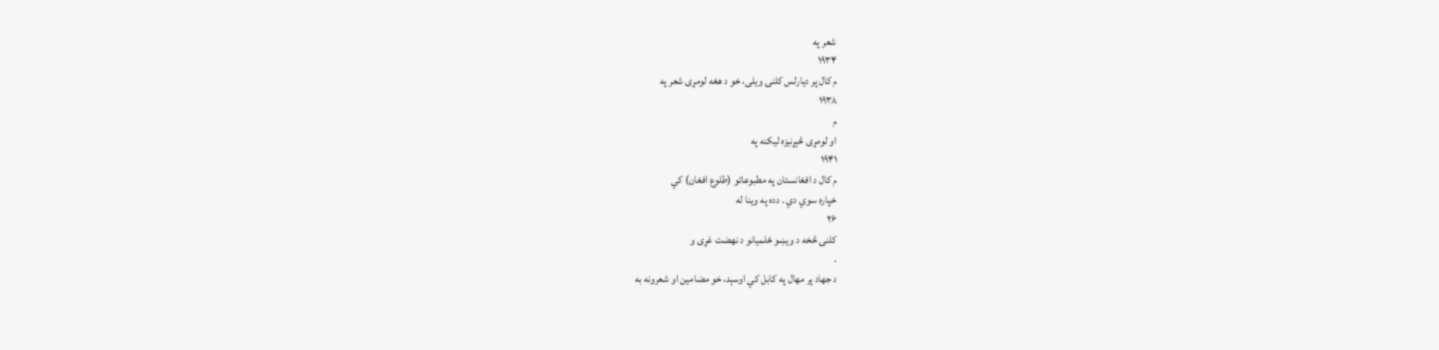شعر په
۱۹۳۴
م كال پر ديارلس كلنۍ ويلى، خو د هغه لومړى شعر په
۱۹۳۸
م
او لومړى څېړنيزه ليكنه په
۱۹۴۱
م كال د افغانستان په مطبوعاتو (طلوع افغان) كي
خپاره سوي دي . دده په وينا له
۲۶
كلنۍ څخه د ويښو ځلميانو د نهضت غړى و
.
د جهاد پر مهال په كابل كي اوسېد، خو مضامين او شعرونه به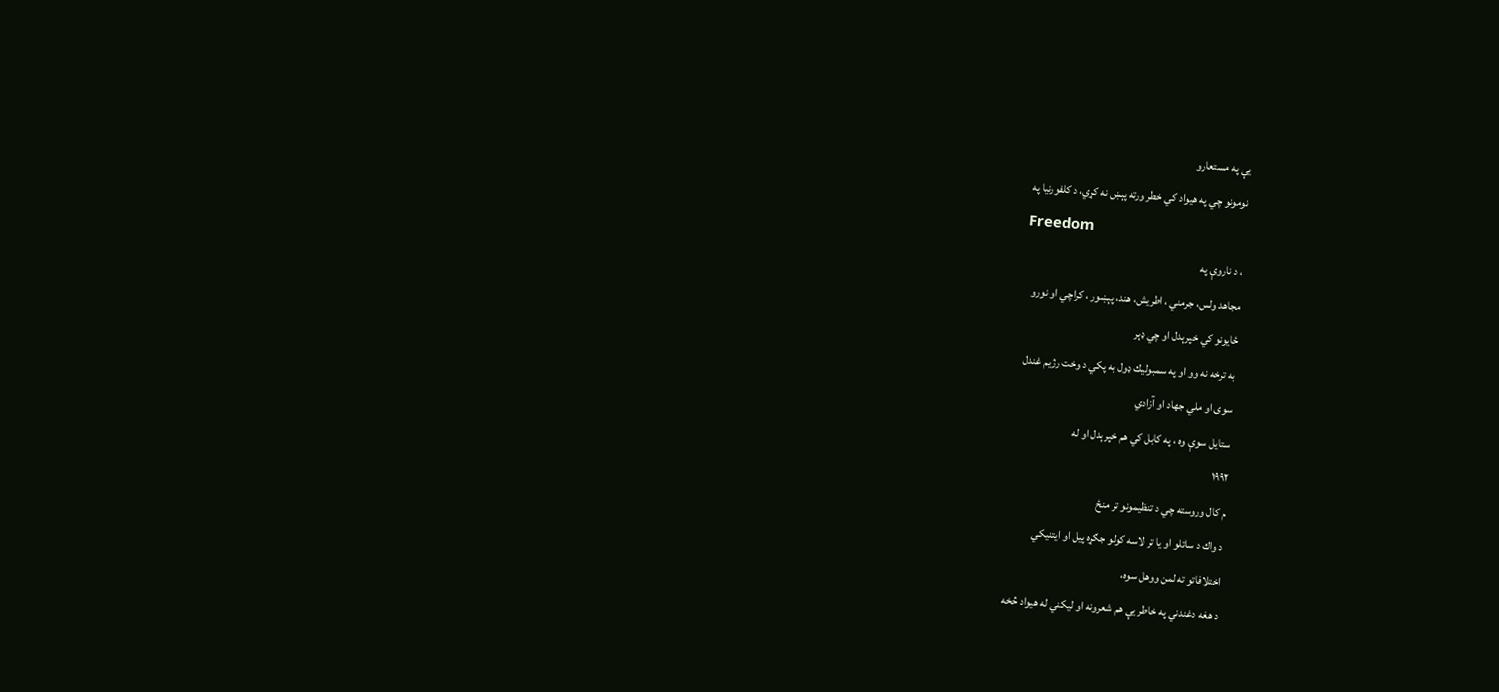يې په مستعارو
نومونو چي په هيواد كي خطر ورته پېښ نه كړي، د كلفورنيا په
Freedom
، د ناروې په
مجاهد ولس، جرمني ، اطريش، هند، پېښور ، كراچي او نورو
ځايونو كي خپرېدل او چي ډېر
به ترخه نه وو او په سمبوليك ډول به پكي د وخت رژيم غندل
سوى او ملي جهاد او آزادي
ستايل سوې وه ، په كابل كي هم خپرېدل او له
۱۹۹۲
م كال وروسته چي د تنظيمونو تر منځ
د واك د ساتلو او يا تر لاسه كولو جګړه پيل او ايتنيكي
اختلافاتو ته لمن ووهل سوه،
د هغه دغندني په خاطر يې هم شعرونه او ليكني له هيواد څخه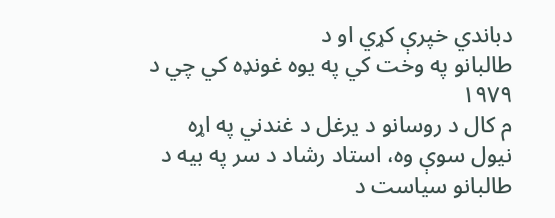دباندي خپرې كړي او د
طالبانو په وخت كي په يوه غونډه كي چي د
۱۹۷۹
م كال د روسانو د يرغل د غندني په اړه
نيول سوې وه، استاد رشاد د سر په بيه د طالبانو سياست د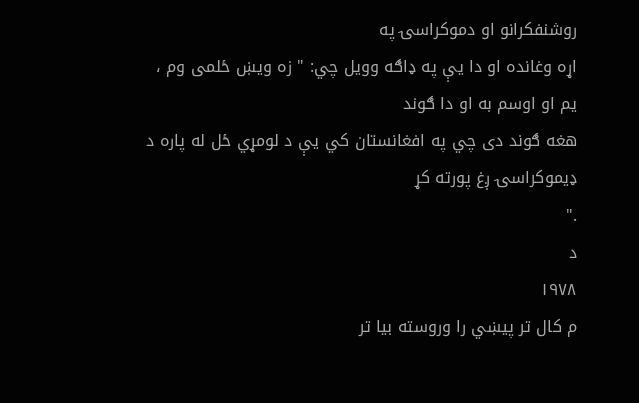روشنفكرانو او دموكراسۍ په
اړه وغانده او دا يې په ډاګه وويل چي: " زه ويښ ځلمى وم ،
يم او اوسم به او دا ګوند
هغه ګوند دى چي په افغانستان كي يې د لومړي ځل له پاره د
ډيموكراسۍ ږغ پورته كړ
."
د
۱۹۷۸
م كال تر پيښي را وروسته بيا تر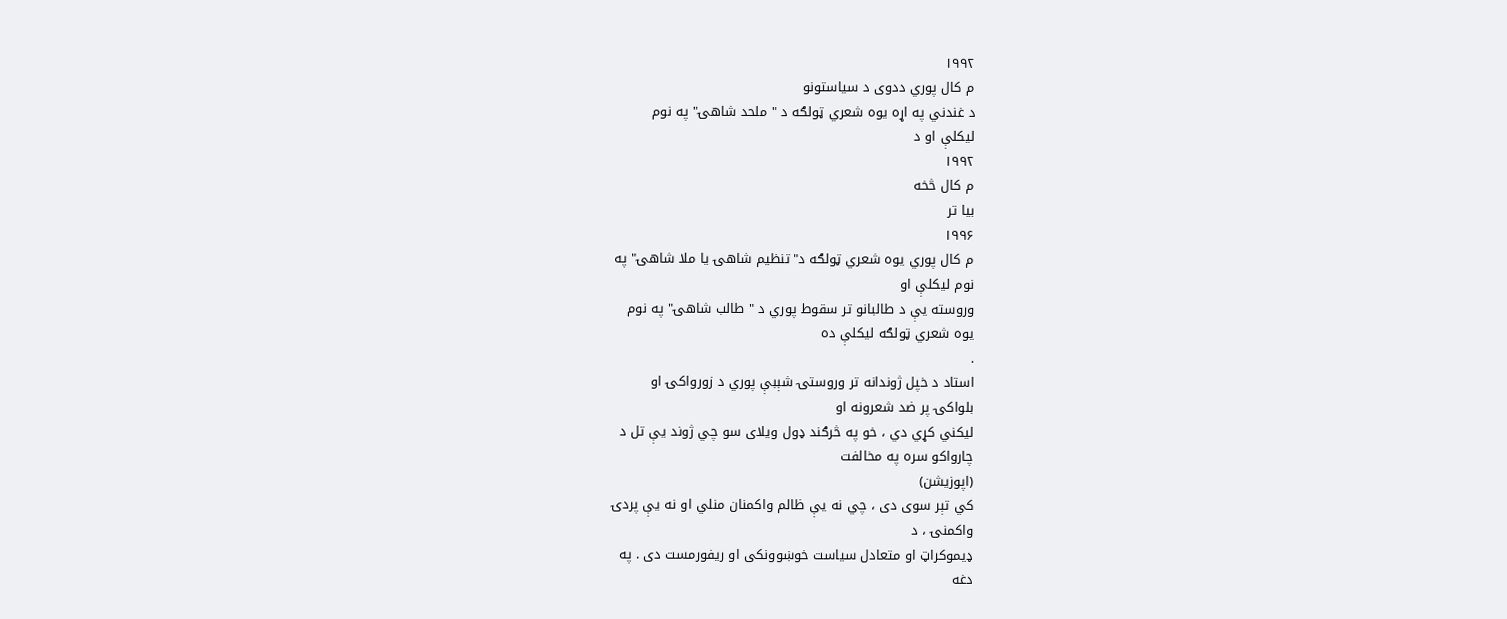۱۹۹۲
م كال پوري ددوى د سياستونو
د غندني په اړه يوه شعري ټولګه د " ملحد شاهۍ" په نوم
ليكلې او د
۱۹۹۲
م كال څخه
بيا تر
۱۹۹۶
م كال پوري يوه شعري ټولګه د"تنظيم شاهۍ يا ملا شاهۍ" په
نوم ليكلې او
وروسته يې د طالبانو تر سقوط پوري د " طالب شاهۍ" په نوم
يوه شعري ټولګه ليكلې ده
.
استاد د خپل ژوندانه تر وروستۍ شېبې پوري د زورواكۍ او
بلواكۍ پر ضد شعرونه او
ليكني كړي دي ، خو په څرګند ډول ويلاى سو چي ژوند يې تل د
چارواكو سره په مخالفت
(اپوزيشن)
كي تېر سوى دى ، چي نه يې ظالم واكمنان منلي او نه يې پردۍ
واكمنۍ ، د
ډيموكراټ او متعادل سياست خوښوونكى او ريفورمست دى . په
دغه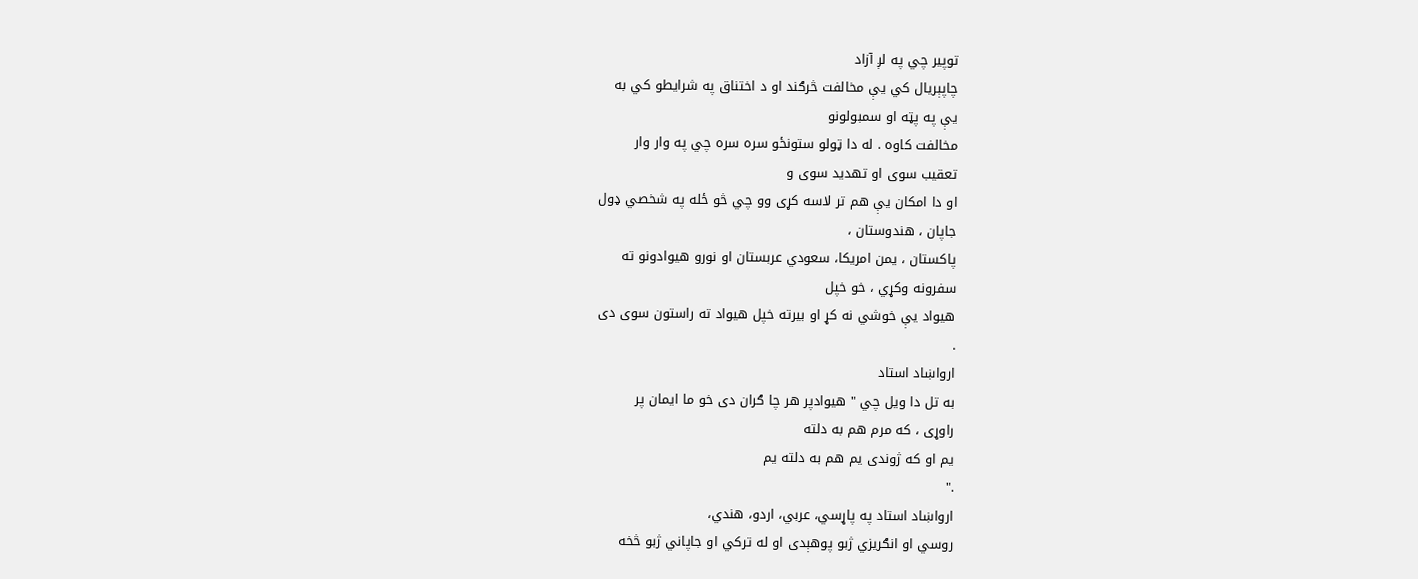توپير چي په لږ آزاد
چاپېريال كي يې مخالفت څرګند او د اختناق په شرايطو كي به
يې په پټه او سمبولونو
مخالفت كاوه . له دا ټولو ستونځو سره سره چي په وار وار
تعقيب سوى او تهديد سوى و
او دا امكان يې هم تر لاسه كړى وو چي څو ځله په شخصي ډول
جاپان ، هندوستان ،
پاكستان ، يمن امريكا، سعودي عربستان او نورو هيوادونو ته
سفرونه وكړي ، خو خپل
هيواد يې خوشي نه كړ او بيرته خپل هيواد ته راستون سوى دى
.
ارواښاد استاد
به تل دا ويل چي " هيوادپر هر چا ګران دى خو ما ايمان پر
راوړى ، كه مرم هم به دلته
يم او كه ژوندى يم هم به دلته يم
."
ارواښاد استاد په پاړسي، عربي، اردو، هندي،
روسي او انګريزي ژبو پوهېدى او له تركي او جاپاني ژبو څخه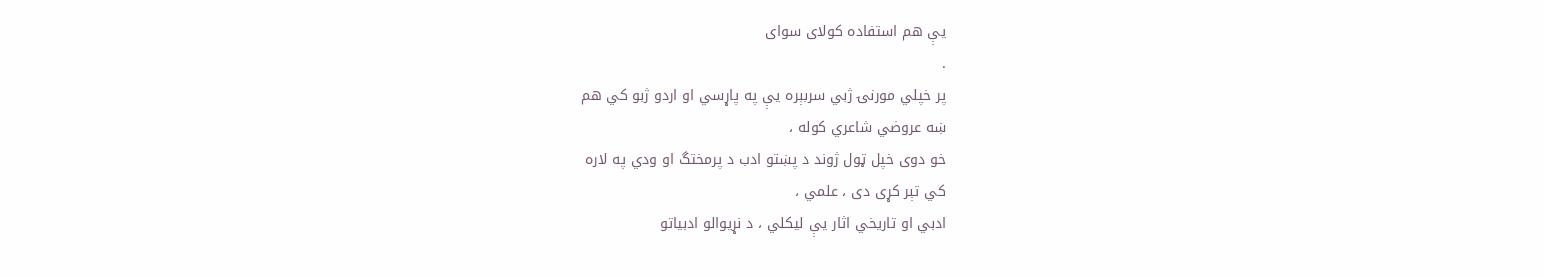يې هم استفاده كولاى سواى
.
پر خپلي مورنۍ ژبي سربېره يې په پاړسي او اردو ژبو كي هم
ښه عروضي شاعري كوله ،
خو دوى خپل ټول ژوند د پښتو ادب د پرمختگ او ودي په لاره
كي تېر كړى دى ، علمي ،
ادبي او تاريخي اثار يې ليكلي ، د نړيوالو ادبياتو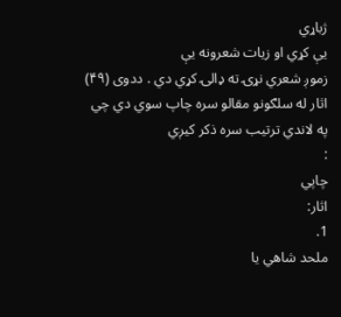ژباړي
يې كړي او زيات شعرونه يې
زموږ شعري نړۍ ته ډالۍ كړي دي . ددوى (۴۹)
اثار له سلګونو مقالو سره چاپ سوي دي چي
په لاندي ترتيب سره ذكر كيږي
:
چاپي
اثار:
1.
ملحد شاهي يا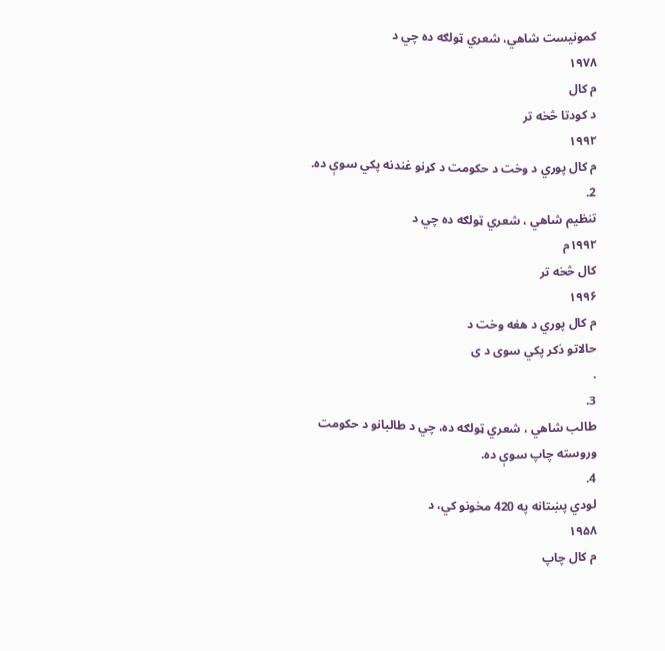كمونيست شاهي، شعري ټولګه ده چي د
۱۹۷۸
م كال
د كودتا څخه تر
۱۹۹۲
م كال پوري د وخت د حكومت د كړنو غندنه پكي سوې ده.
2.
تنظيم شاهي ، شعري ټولګه ده چي د
۱۹۹۲م
كال څخه تر
۱۹۹۶
م كال پوري د هغه وخت د
حالاتو ذكر پكي سوى د ى
.
3.
طالب شاهي ، شعري ټولګه ده، چي د طالبانو د حكومت
وروسته چاپ سوې ده.
4.
لودي پښتانه په 420 مخونو كي، د
۱۹۵۸
م كال چاپ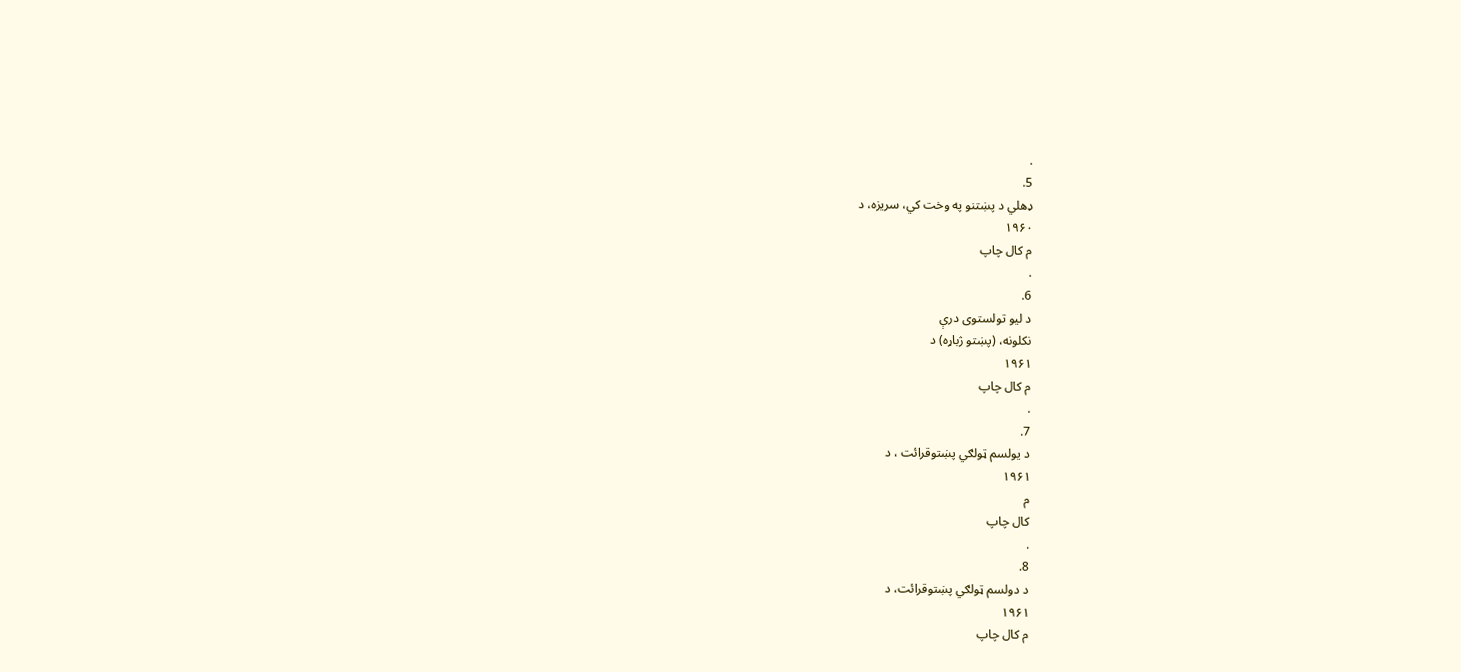.
5.
ډهلي د پښتنو په وخت كي، سريزه، د
۱۹۶۰
م كال چاپ
.
6.
د ليو تولستوى درې
نكلونه، (پښتو ژباړه) د
۱۹۶۱
م كال چاپ
.
7.
د يولسم ټولګي پښتوقرائت ، د
۱۹۶۱
م
كال چاپ
.
8.
د دولسم ټولګي پښتوقرائت، د
۱۹۶۱
م كال چاپ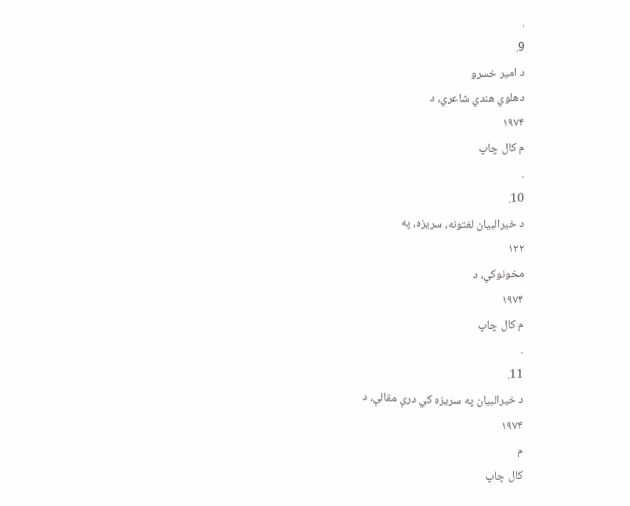.
9.
د امير خسرو
دهلوي هندي شاعري، د
۱۹۷۴
م كال چاپ
.
10.
د خيرالبيان لغتونه، سريزه، په
۱۲۲
مخونوكي، د
۱۹۷۴
م كال چاپ
.
11.
د خيرالبيان په سريزه كي درې مقالې، د
۱۹۷۴
م
كال چاپ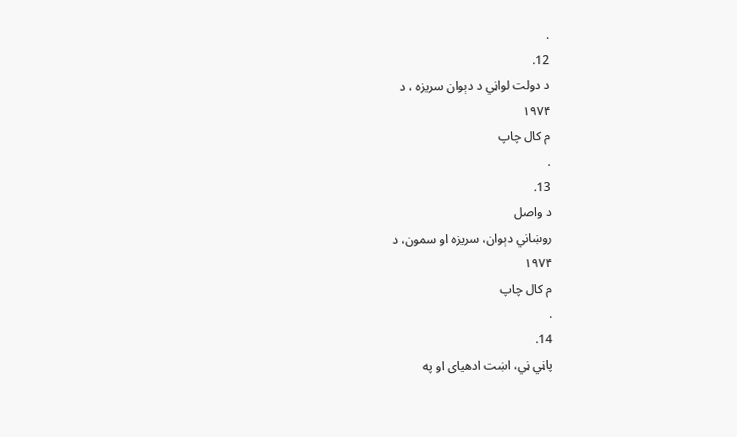.
12.
د دولت لواڼي د دېوان سريزه ، د
۱۹۷۴
م كال چاپ
.
13.
د واصل
روښاني دېوان، سريزه او سمون، د
۱۹۷۴
م كال چاپ
.
14.
پاڼي ڼي، اښت ادهياى او په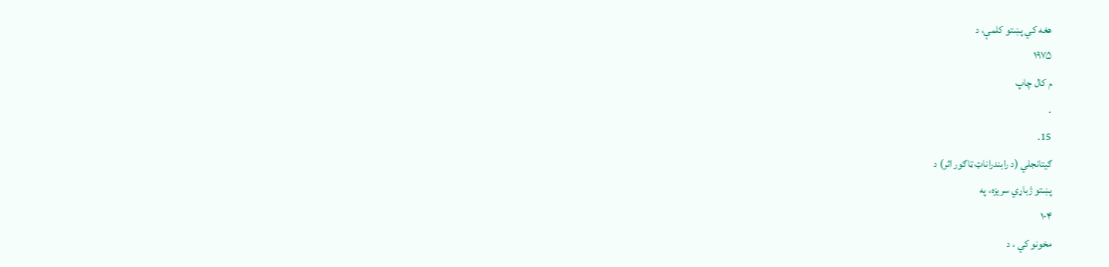هغه كي پښتو كلمې، د
۱۹۷۵
م كال چاپ
.
15.
ګيتانجلي (د رابندراناټ ټاګور اثر) د
پښتو ژباړي سريزه، په
۱۰۴
مخونو كي ، د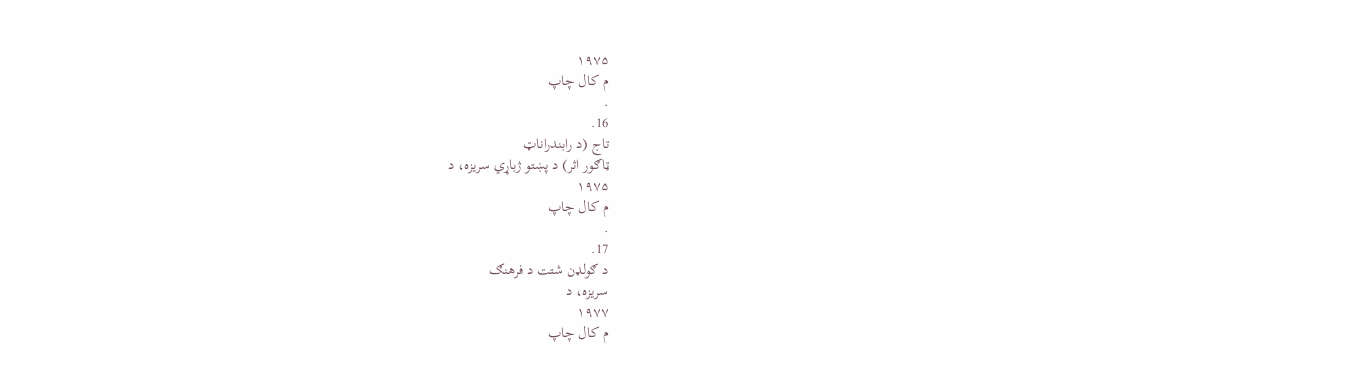۱۹۷۵
م كال چاپ
.
16.
تاج (د رابندراناټ
ټاګور اثر) د پښتو ژباړي سريزه، د
۱۹۷۵
م كال چاپ
.
17.
د ګولډن شتت د فرهنګ
سريزه، د
۱۹۷۷
م كال چاپ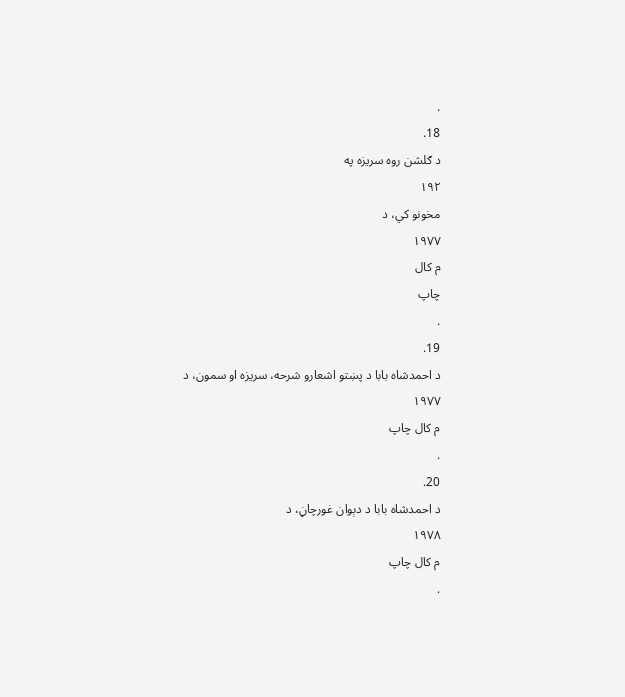.
18.
د ګلشن روه سريزه په
۱۹۲
مخونو كي، د
۱۹۷۷
م كال
چاپ
.
19.
د احمدشاه بابا د پښتو اشعارو شرحه، سريزه او سمون، د
۱۹۷۷
م كال چاپ
.
20.
د احمدشاه بابا د دېوان غورچاڼ، د
۱۹۷۸
م كال چاپ
.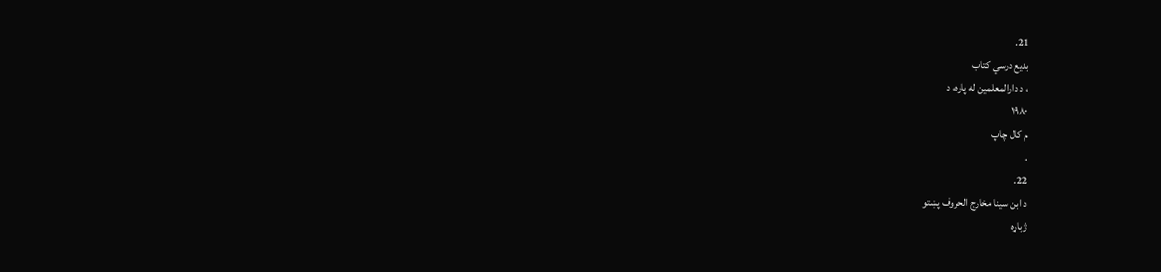21.
بديع درسي كتاب
، د دارالمعلمين له پاره، د
۱۹۸۰
م كال چاپ
.
22.
د ابن سينا مخارج الحروف پښتو
ژباړه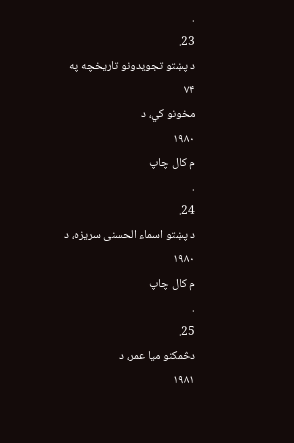.
23.
د پښتو تجويدونو تاريخچه په
۷۴
مخونو كي، د
۱۹۸۰
م كال چاپ
.
24.
د پښتو اسماء الحسنى سريزه، د
۱۹۸۰
م كال چاپ
.
25.
دڅمكنو ميا عمر، د
۱۹۸۱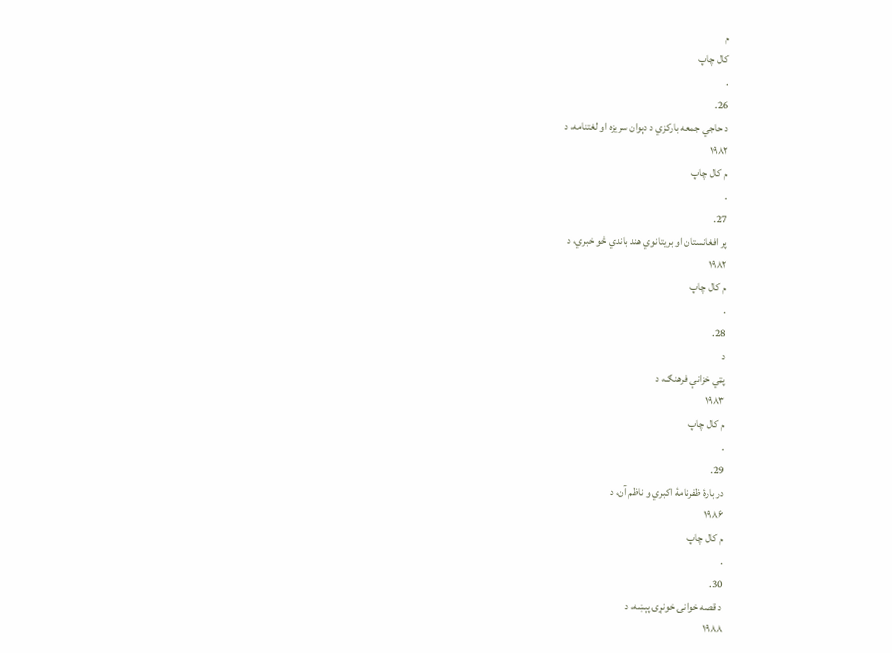م
كال چاپ
.
26.
د حاجي جمعه باركزي د دېوان سريزه او لغتنامه، د
۱۹۸۲
م كال چاپ
.
27.
پر افغانستان او بريتانوي هند باندي څو خبري، د
۱۹۸۲
م كال چاپ
.
28.
د
پټي خزانې فرهنګ، د
۱۹۸۳
م كال چاپ
.
29.
در بارۀ ظفرنامۀ اكبري و ناظم آن، د
۱۹۸۶
م كال چاپ
.
30.
د قصه خوانۍ خونړۍ پېښه، د
۱۹۸۸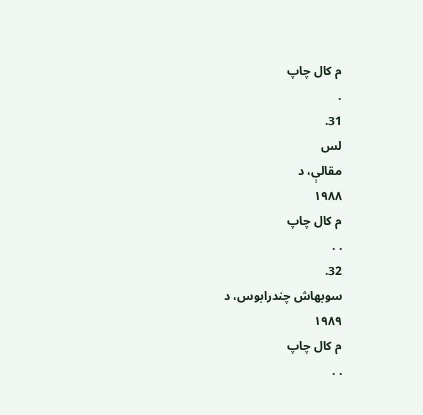م كال چاپ
.
31.
لس
مقالې، د
۱۹۸۸
م كال چاپ
. .
32.
سوبهاش چندرابوس، د
۱۹۸۹
م كال چاپ
. .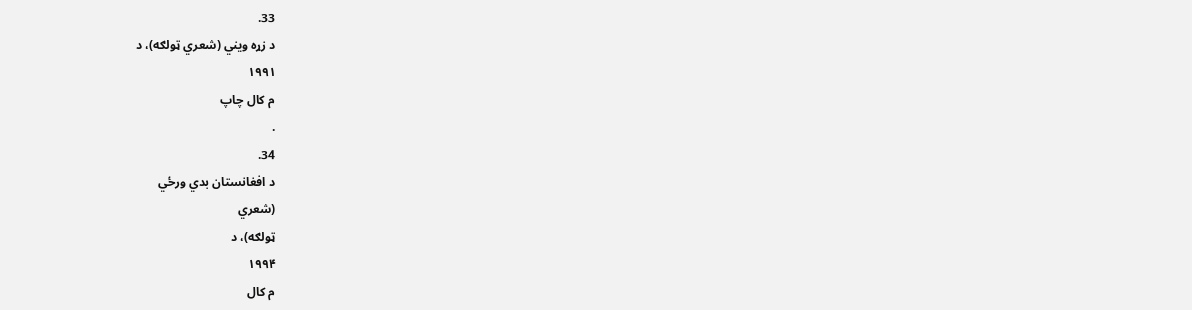33.
د زړه ويني (شعري ټولګه)، د
۱۹۹۱
م كال چاپ
.
34.
د افغانستان بدي ورځي
(شعري
ټولګه)، د
۱۹۹۴
م كال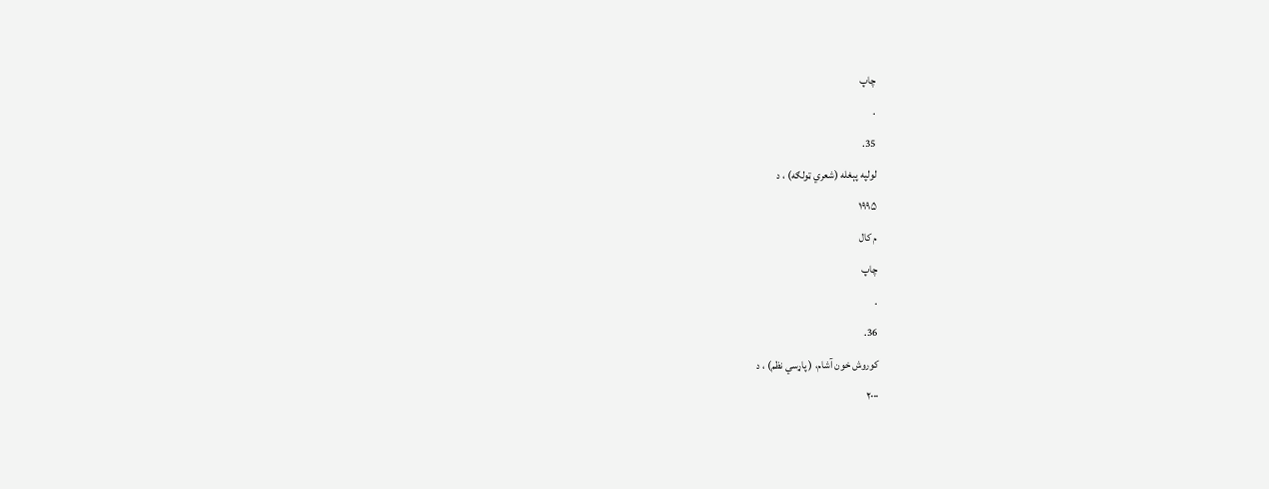چاپ
.
35.
لولپه پېغله (شعري ټولګه) ، د
۱۹۹۵
م كال
چاپ
.
36.
كوروش خون آشام، ( پاړسي نظم) ، د
۲۰۰۰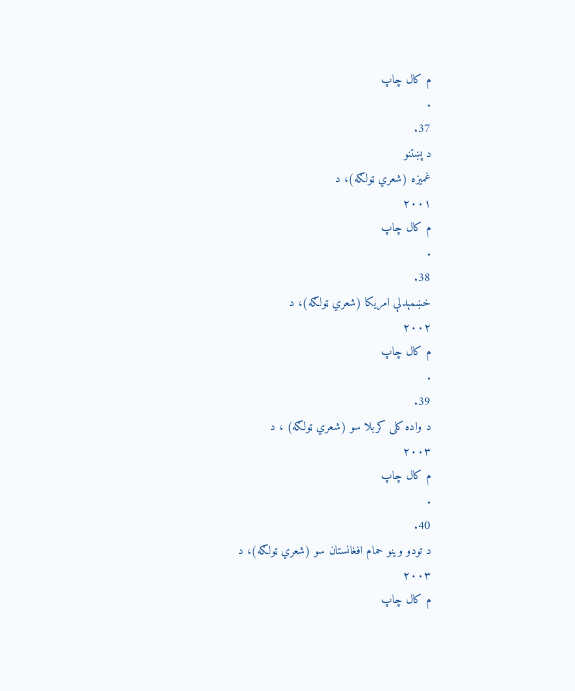م كال چاپ
.
37.
د پښتنو
غميزه (شعري ټولګه)، د
۲۰۰۱
م كال چاپ
.
38.
خښمېدلې امريكا (شعري ټولګه)، د
۲۰۰۲
م كال چاپ
.
39.
د واده كلى كربلا سو (شعري ټولګه) ، د
۲۰۰۳
م كال چاپ
.
40.
د تودو وينو حمام افغانستان سو (شعري ټولګه)، د
۲۰۰۳
م كال چاپ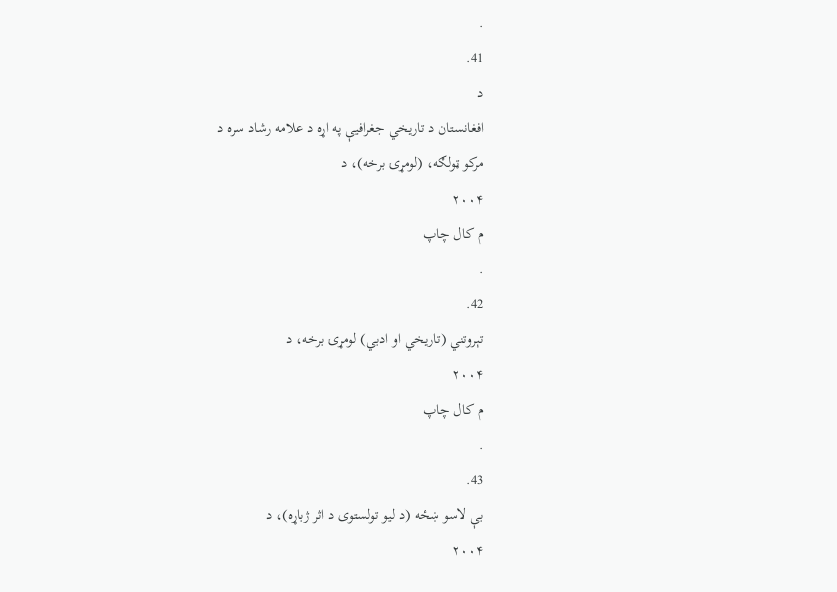.
41.
د
افغانستان د تاريخي جغرافيې په اړه د علامه رشاد سره د
مركو ټولګه، (لومړۍ برخه)، د
۲۰۰۴
م كال چاپ
.
42.
تېروتني (تاريخي او ادبي) لومړۍ برخه، د
۲۰۰۴
م كال چاپ
.
43.
بې لاسو ښځه (د ليو تولستوى د اثر ژباړه)، د
۲۰۰۴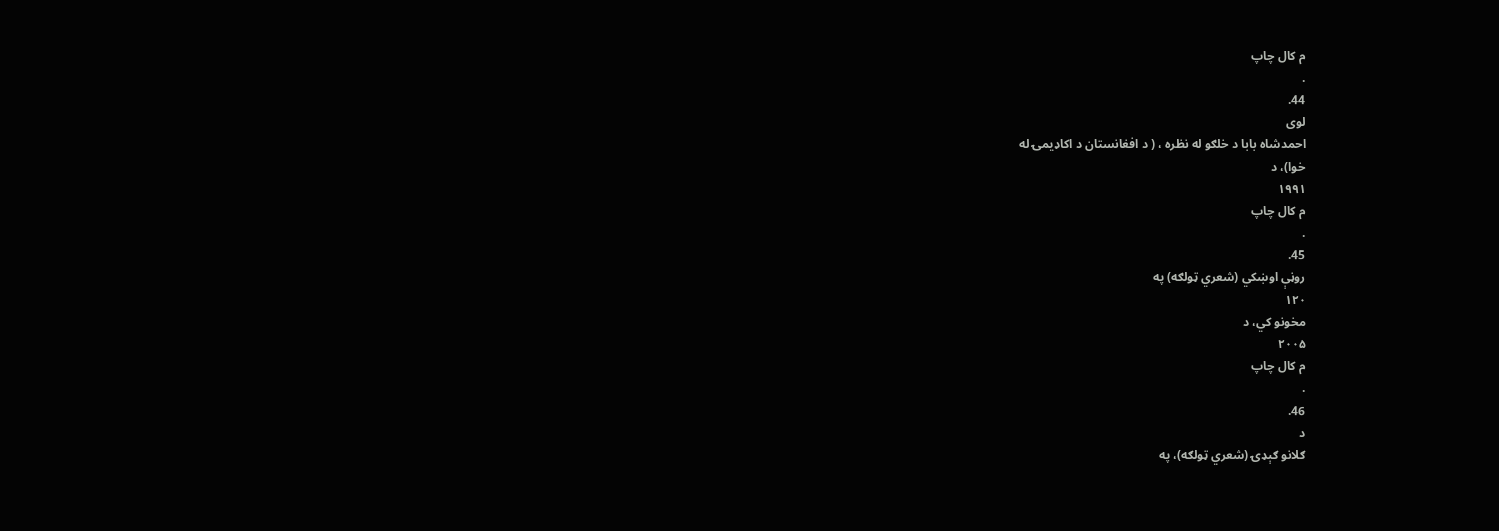م كال چاپ
.
44.
لوى
احمدشاه بابا د خلګو له نظره ، ( د افغانستان د اكاډيمۍ له
خوا)، د
۱۹۹۱
م كال چاپ
.
45.
روڼې اوښكي (شعري ټولګه) په
۱۲۰
مخونو كي، د
۲۰۰۵
م كال چاپ
.
46.
د
ګلانو ګېډۍ (شعري ټولګه)، په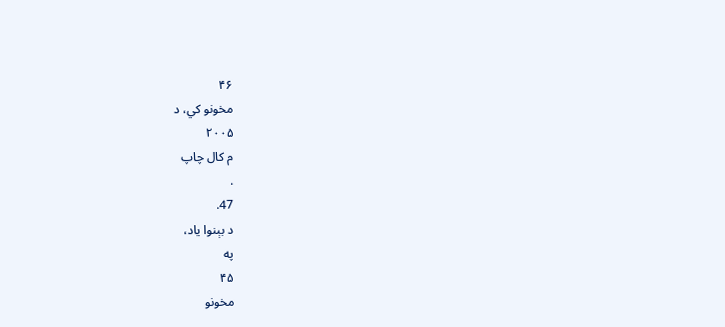۴۶
مخونو كي، د
۲۰۰۵
م كال چاپ
.
47.
د بېنوا ياد،
په
۴۵
مخونو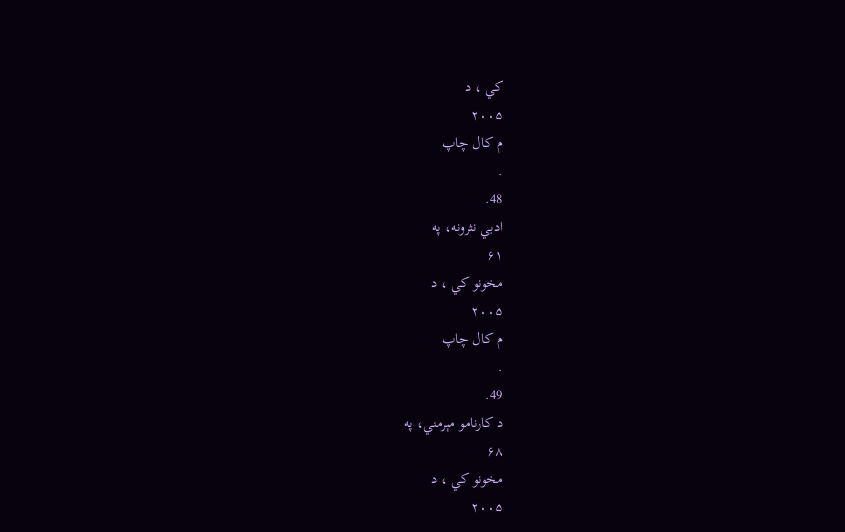كي ، د
۲۰۰۵
م كال چاپ
.
48.
ادبي نثرونه، په
۶۱
مخونو كي ، د
۲۰۰۵
م كال چاپ
.
49.
د كارنامو مېرمني، په
۶۸
مخونو كي ، د
۲۰۰۵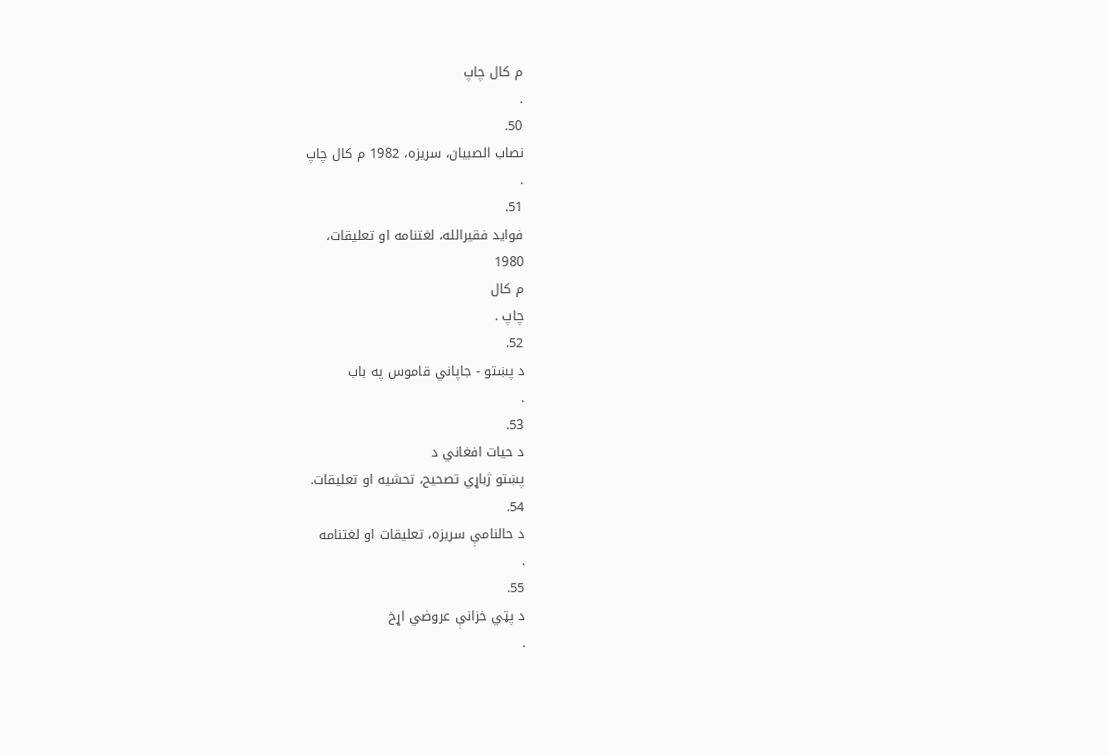م كال چاپ
.
50.
نصاب الصبيان، سريزه، 1982 م كال چاپ
.
51.
فوايد فقيرالله، لغتنامه او تعليقات،
1980
م كال
چاپ .
52.
د پښتو - جاپاني قاموس په باب
.
53.
د حيات افغاني د
پښتو ژباړي تصحيح، تحشيه او تعليقات.
54.
د حالنامې سريزه، تعليقات او لغتنامه
.
55.
د پټي خزانې عروضي اړخ
.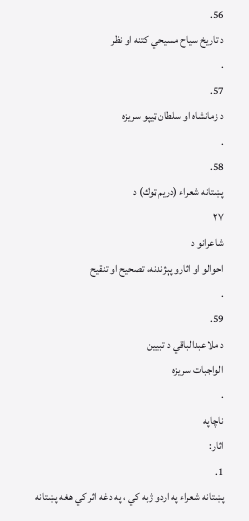56.
د تاريخ سياح مسيحي كتنه او نظر
.
57.
د زمانشاه او سلطان ټيپو سريزه
.
58.
پښتانه شعراء (دريم ټوك) د
۲۷
شاعرانو د
احوالو او اثارو پېژندنه، تصحيح او تنقيح
.
59.
د ملاعبدالباقي د تبيين
الواجبات سريزه
.
ناچاپه
اثار:
1.
پښتانه شعراء په اردو ژبه كي ، په دغه اثر كي هغه پښتانه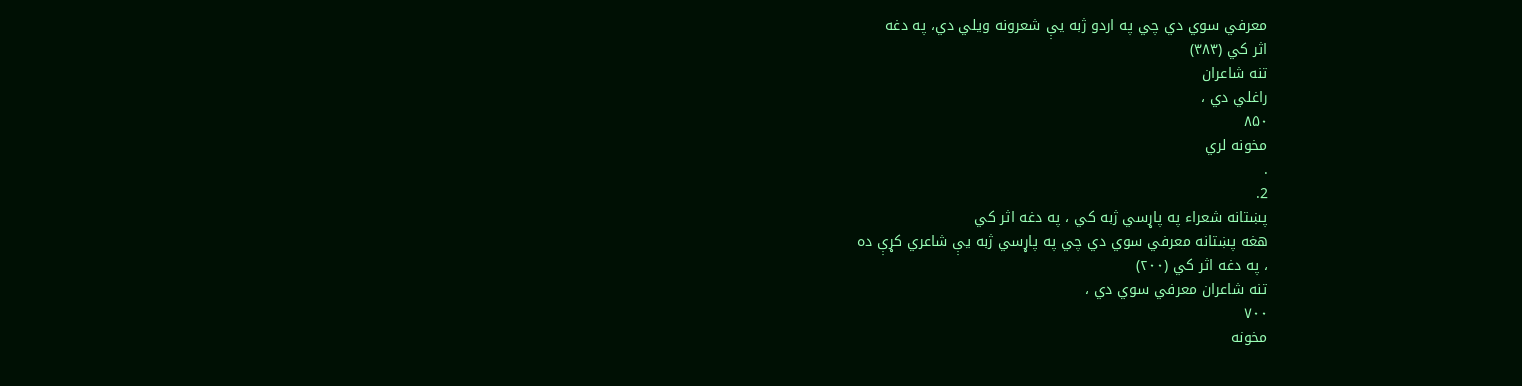معرفي سوي دي چي په اردو ژبه يې شعرونه ويلي دي، په دغه
اثر كي (۳۸۳)
تنه شاعران
راغلي دي ،
۸۵۰
مخونه لري
.
2.
پښتانه شعراء په پاړسي ژبه كي ، په دغه اثر كي
هغه پښتانه معرفي سوي دي چي په پاړسي ژبه يې شاعري كړې ده
، په دغه اثر كي (۲۰۰)
تنه شاعران معرفي سوي دي ،
۷۰۰
مخونه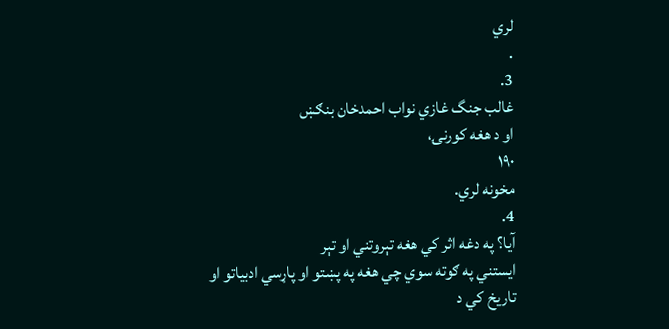لري
.
3.
غالب جنگ غازي نواب احمدخان بنګښ
او د هغه كورنۍ،
۱۹۰
مخونه لري.
4.
آيا؟ په دغه اثر كي هغه تېروتني او تېر
ايستني په ګوته سوي چي هغه په پښتو او پاړسي ادبياتو او
تاريخ كي د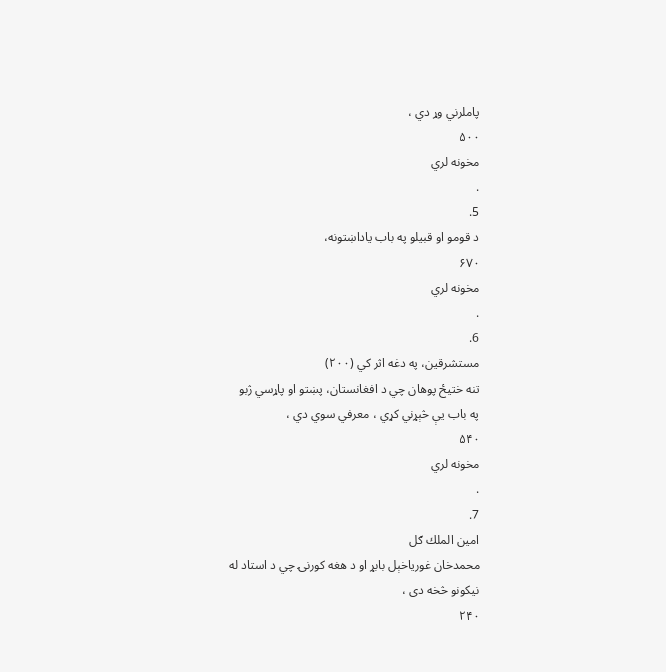پاملرني وړ دي ،
۵۰۰
مخونه لري
.
5.
د قومو او قبيلو په باب ياداښتونه،
۶۷۰
مخونه لري
.
6.
مستشرقين، په دغه اثر كي (۲۰۰)
تنه ختيځ پوهان چي د افغانستان، پښتو او پاړسي ژبو
په باب يې څېړني كړي ، معرفي سوي دي ،
۵۴۰
مخونه لري
.
7.
امين الملك ګل
محمدخان غورياخېل بابړ او د هغه كورنۍ چي د استاد له
نيكونو څخه دى ،
۲۴۰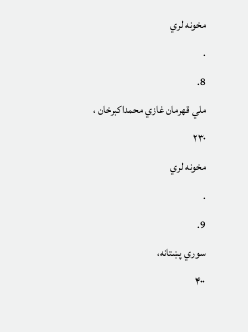مخونه لري
.
8.
ملي قهرمان غازي محمداكبرخان ،
۲۳۰
مخونه لري
.
9.
سوري پښتانه،
۴۰۰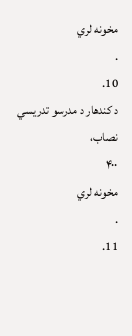مخونه لري
.
10.
د كندهار د مدرسو تدريسي نصاب،
۴۰۰
مخونه لري
.
11.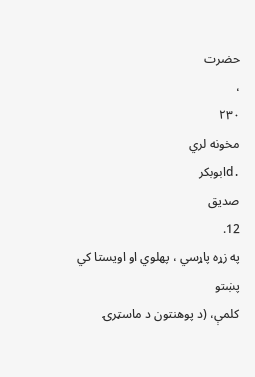حضرت
،
۲۳۰
مخونه لري
.dابوبكر
صديق
12.
په زړه پاړسي ، پهلوي او اويستا كي پښتو
كلمې، (د پوهنتون د ماسټرۍ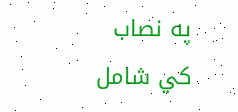په نصاب كي شامل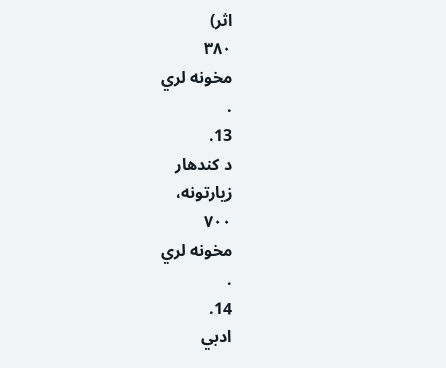اثر)
۳۸۰
مخونه لري
.
13.
د كندهار
زيارتونه،
۷۰۰
مخونه لري
.
14.
ادبي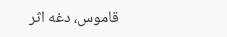قاموس، دغه اثر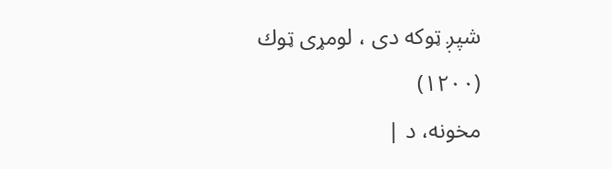شپږ ټوكه دى ، لومړى ټوك
(۱۲۰۰)
مخونه، د |